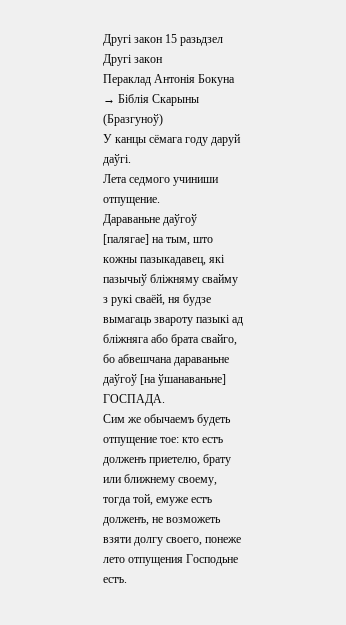Другі закон 15 разьдзел
Другі закон
Пераклад Антонія Бокуна → Біблія Скарыны (Бразгуноў)
У канцы сёмага году даруй даўгі.
Лета седмого учиниши отпущение.
Дараваньне даўгоў [палягае] на тым, што кожны пазыкадавец, які пазычыў бліжняму свайму з рукі сваёй, ня будзе вымагаць звароту пазыкі ад бліжняга або брата свайго, бо абвешчана дараваньне даўгоў [на ўшанаваньне] ГОСПАДА.
Сим же обычаемъ будеть отпущение тое: кто естъ долженъ приетелю, брату или ближнему своему, тогда той, емуже естъ долженъ, не возможеть взяти долгу своего, понеже лето отпущения Господьне естъ.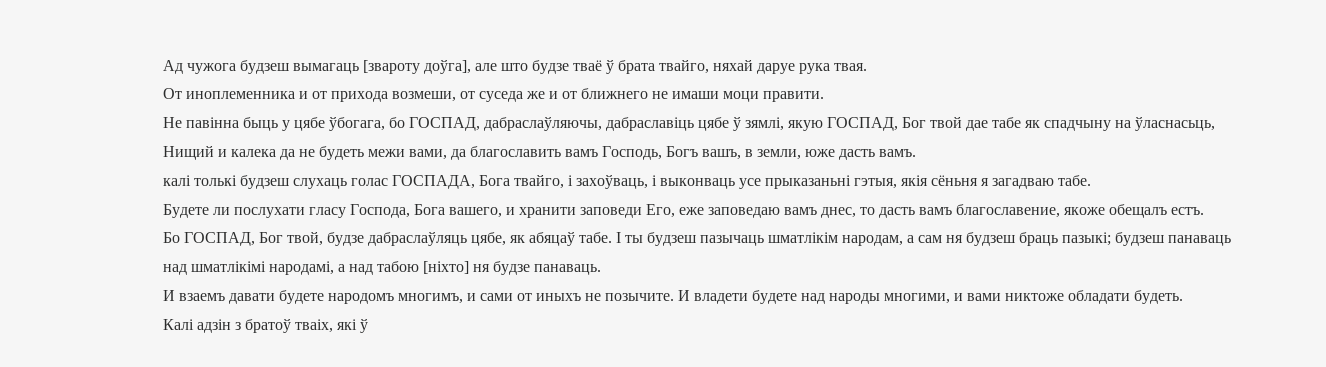Ад чужога будзеш вымагаць [звароту доўга], але што будзе тваё ў брата твайго, няхай даруе рука твая.
От иноплеменника и от прихода возмеши, от суседа же и от ближнего не имаши моци правити.
Не павінна быць у цябе ўбогага, бо ГОСПАД, дабраслаўляючы, дабраславіць цябе ў зямлі, якую ГОСПАД, Бог твой дае табе як спадчыну на ўласнасьць,
Нищий и калека да не будеть межи вами, да благославить вамъ Господь, Богъ вашъ, в земли, юже дасть вамъ.
калі толькі будзеш слухаць голас ГОСПАДА, Бога твайго, і захоўваць, і выконваць усе прыказаньні гэтыя, якія сёньня я загадваю табе.
Будете ли послухати гласу Господа, Бога вашего, и хранити заповеди Его, еже заповедаю вамъ днес, то дасть вамъ благославение, якоже обещалъ естъ.
Бо ГОСПАД, Бог твой, будзе дабраслаўляць цябе, як абяцаў табе. І ты будзеш пазычаць шматлікім народам, а сам ня будзеш браць пазыкі; будзеш панаваць над шматлікімі народамі, а над табою [ніхто] ня будзе панаваць.
И взаемъ давати будете народомъ многимъ, и сами от иныхъ не позычите. И владети будете над народы многими, и вами никтоже обладати будеть.
Калі адзін з братоў тваіх, які ў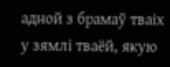адной з брамаў тваіх у зямлі тваёй, якую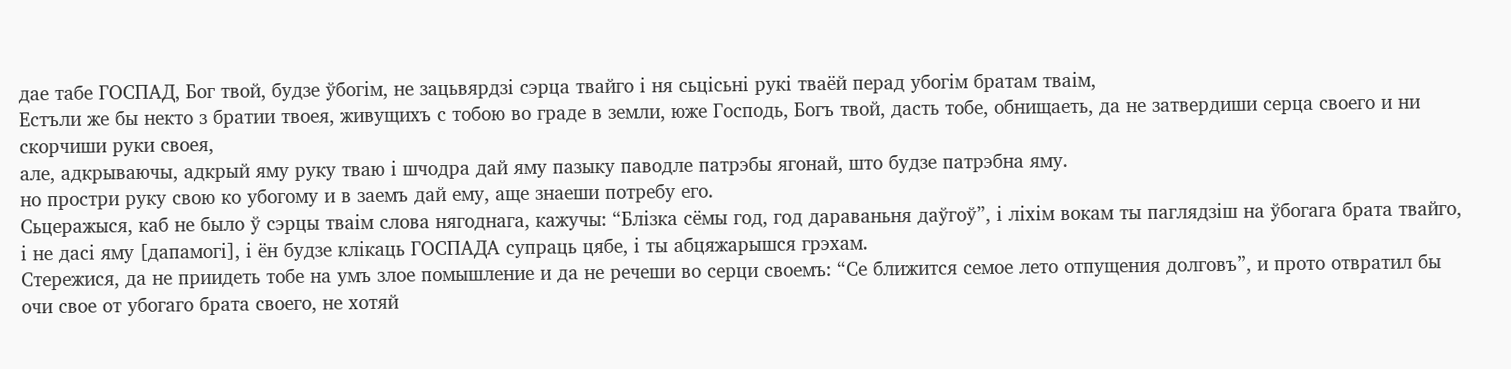дае табе ГОСПАД, Бог твой, будзе ўбогім, не зацьвярдзі сэрца твайго і ня сьцісьні рукі тваёй перад убогім братам тваім,
Естъли же бы некто з братии твоея, живущихъ с тобою во граде в земли, юже Господь, Богъ твой, дасть тобе, обнищаеть, да не затвердиши серца своего и ни скорчиши руки своея,
але, адкрываючы, адкрый яму руку тваю і шчодра дай яму пазыку паводле патрэбы ягонай, што будзе патрэбна яму.
но простри руку свою ко убогому и в заемъ дай ему, аще знаеши потребу его.
Сьцеражыся, каб не было ў сэрцы тваім слова нягоднага, кажучы: “Блізка сёмы год, год дараваньня даўгоў”, і ліхім вокам ты паглядзіш на ўбогага брата твайго, і не дасі яму [дапамогі], і ён будзе клікаць ГОСПАДА супраць цябе, і ты абцяжарышся грэхам.
Стережися, да не приидеть тобе на умъ злое помышление и да не речеши во серци своемъ: “Се ближится семое лето отпущения долговъ”, и прото отвратил бы очи свое от убогаго брата своего, не хотяй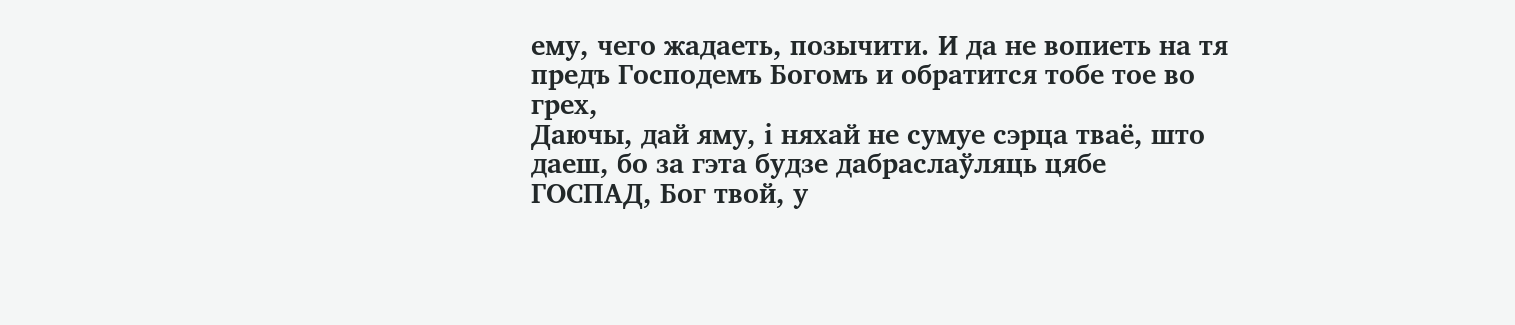ему, чего жадаеть, позычити. И да не вопиеть на тя предъ Господемъ Богомъ и обратится тобе тое во грех,
Даючы, дай яму, і няхай не сумуе сэрца тваё, што даеш, бо за гэта будзе дабраслаўляць цябе ГОСПАД, Бог твой, у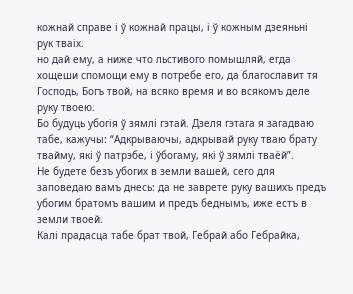кожнай справе і ў кожнай працы, і ў кожным дзеяньні рук тваіх.
но дай ему, а ниже что льстивого помышляй, егда хощеши спомощи ему в потребе его, да благославит тя Господь, Богъ твой, на всяко время и во всякомъ деле руку твоею.
Бо будуць убогія ў зямлі гэтай. Дзеля гэтага я загадваю табе, кажучы: “Адкрываючы, адкрывай руку тваю брату твайму, які ў патрэбе, і ўбогаму, які ў зямлі тваёй”.
Не будете безъ убогих в земли вашей, сего для заповедаю вамъ днесь: да не заврете руку вашихъ предъ убогим братомъ вашим и предъ беднымъ, иже естъ в земли твоей.
Калі прадасца табе брат твой, Гебрай або Гебрайка,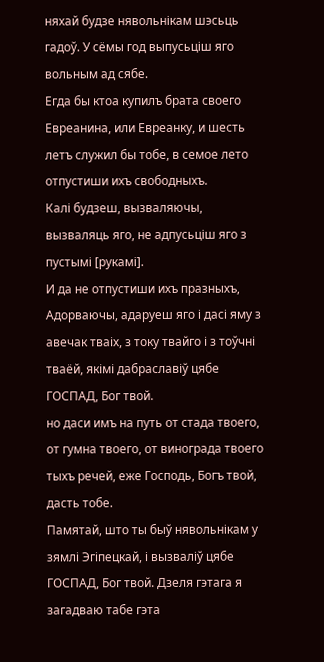няхай будзе нявольнікам шэсьць гадоў. У сёмы год выпусьціш яго вольным ад сябе.
Егда бы ктоa купилъ брата своего Евреанина, или Евреанку, и шесть летъ служил бы тобе, в семое лето отпустиши ихъ свободныхъ.
Калі будзеш, вызваляючы, вызваляць яго, не адпусьціш яго з пустымі [рукамі].
И да не отпустиши ихъ празныхъ,
Адорваючы, адаруеш яго і дасі яму з авечак тваіх, з току твайго і з тоўчні тваёй, якімі дабраславіў цябе ГОСПАД, Бог твой.
но даси имъ на путь от стада твоего, от гумна твоего, от винограда твоего тыхъ речей, еже Господь, Богъ твой, дасть тобе.
Памятай, што ты быў нявольнікам у зямлі Эгіпецкай, і вызваліў цябе ГОСПАД, Бог твой. Дзеля гэтага я загадваю табе гэта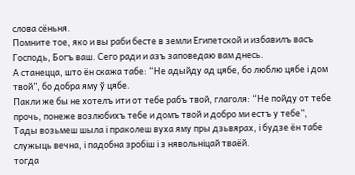слова сёньня.
Помните тое, яко и вы раби бесте в земли Египетской и избавилъ васъ Господь, Богъ ваш. Сего ради и азъ заповедаю вам днесь.
А станецца, што ён скажа табе: “Не адыйду ад цябе, бо люблю цябе і дом твой”, бо добра яму ў цябе.
Пакли же бы не хотелъ ити от тебе рабъ твой, глаголя: “Не пойду от тебе прочь, понеже возлюбихъ тебе и домъ твой и добро ми естъ у тебе”,
Тады возьмеш шыла і праколеш вуха яму пры дзьвярах, і будзе ён табе служыць вечна, і падобна зробіш і з нявольніцай тваёй.
тогда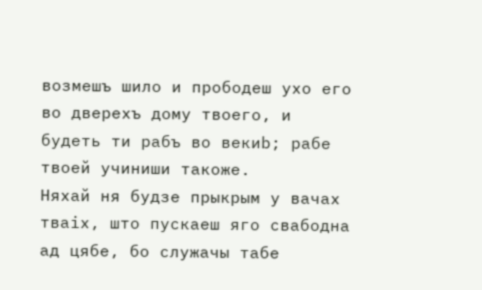возмешъ шило и прободеш ухо его во дверехъ дому твоего, и будеть ти рабъ во векиb; рабе твоей учиниши такоже.
Няхай ня будзе прыкрым у вачах тваіх, што пускаеш яго свабодна ад цябе, бо служачы табе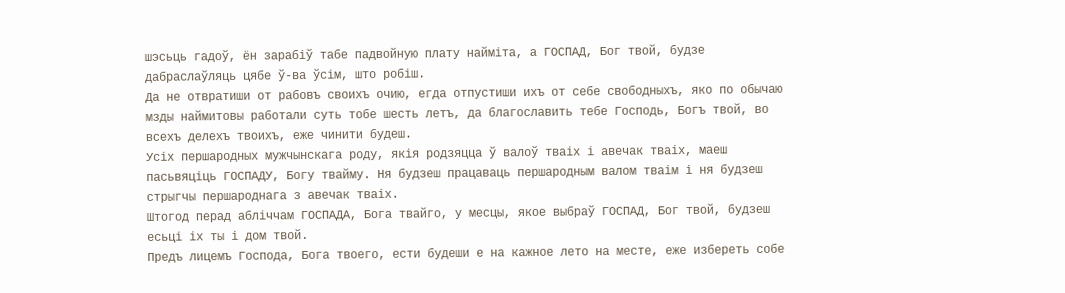шэсьць гадоў, ён зарабіў табе падвойную плату найміта, а ГОСПАД, Бог твой, будзе дабраслаўляць цябе ў-ва ўсім, што робіш.
Да не отвратиши от рабовъ своихъ очию, егда отпустиши ихъ от себе свободныхъ, яко по обычаю мзды наймитовы работали суть тобе шесть летъ, да благославить тебе Господь, Богъ твой, во всехъ делехъ твоихъ, еже чинити будеш.
Усіх першародных мужчынскага роду, якія родзяцца ў валоў тваіх і авечак тваіх, маеш пасьвяціць ГОСПАДУ, Богу твайму. Ня будзеш працаваць першародным валом тваім і ня будзеш стрыгчы першароднага з авечак тваіх.
Штогод перад абліччам ГОСПАДА, Бога твайго, у месцы, якое выбраў ГОСПАД, Бог твой, будзеш есьці іх ты і дом твой.
Предъ лицемъ Господа, Бога твоего, ести будеши е на кажное лето на месте, еже избереть собе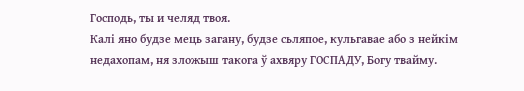Господь, ты и челяд твоя.
Калі яно будзе мець загану, будзе сьляпое, кульгавае або з нейкім недахопам, ня зложыш такога ў ахвяру ГОСПАДУ, Богу твайму.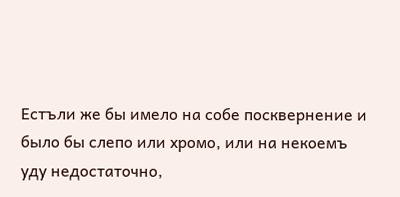Естъли же бы имело на собе посквернение и было бы слепо или хромо, или на некоемъ уду недостаточно,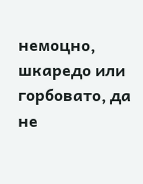немоцно, шкаредо или горбовато, да не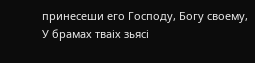принесеши его Господу, Богу своему,
У брамах тваіх зьясі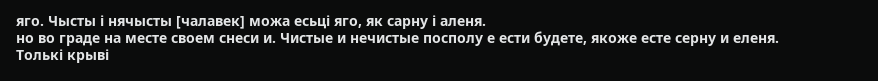яго. Чысты і нячысты [чалавек] можа есьці яго, як сарну і аленя.
но во граде на месте своем снеси и. Чистые и нечистые посполу е ести будете, якоже есте серну и еленя.
Толькі крыві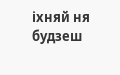іхняй ня будзеш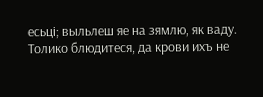есьці; выльлеш яе на зямлю, як ваду.
Толико блюдитеся, да крови ихъ не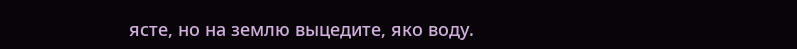ясте, но на землю выцедите, яко воду.